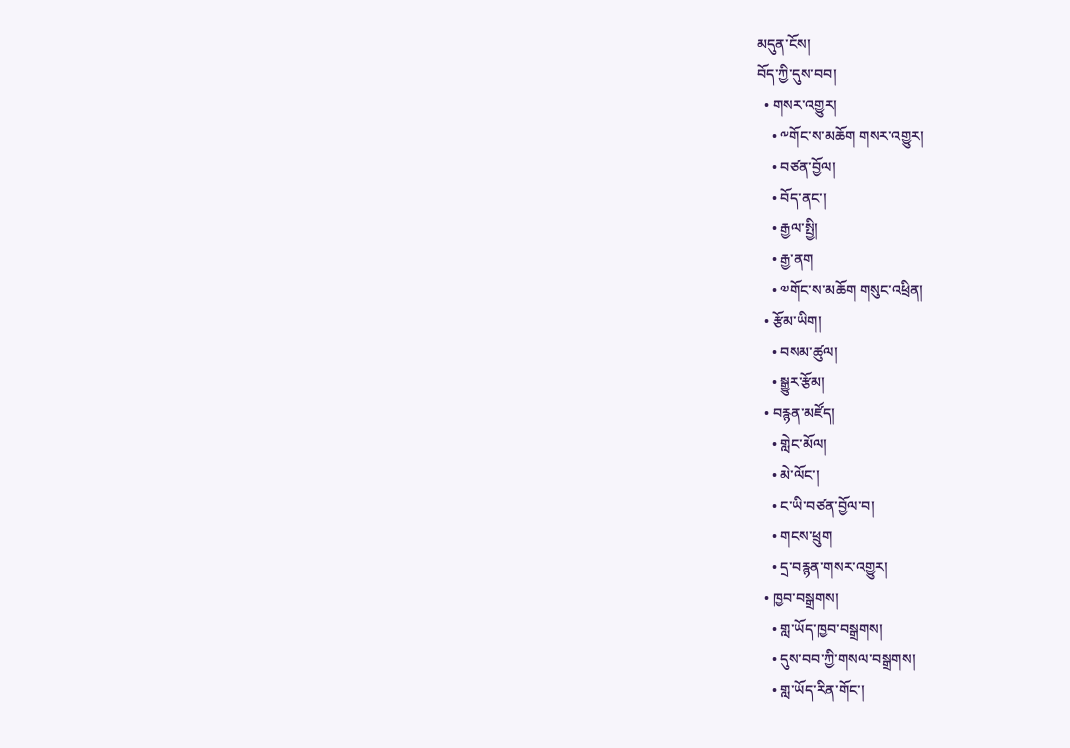མདུན་ངོས།
བོད་ཀྱི་དུས་བབ།
  • གསར་འགྱུར།
    • ༸གོང་ས་མཆོག གསར་འགྱུར།
    • བཙན་བྱོལ།
    • བོད་ནང་།
    • རྒྱལ་སྤྱི།
    • རྒྱ་ནག
    • ༧གོང་ས་མཆོག གསུང་འཕྲིན།
  • རྩོམ་ཡིག།
    • བསམ་ཚུལ།
    • སྒྱུར་རྩོམ།
  • བརྙན་མཛོད།
    • གླེང་མོལ།
    • མེ་ལོང་།
    • ང་ཡི་བཙན་བྱོལ་བ།
    • གངས་ཕྲུག
    • དྲ་བརྙན་གསར་འགྱུར།
  • ཁྱབ་བསྒྲགས།
    • གླ་ཡོད་ཁྱབ་བསྒྲགས།
    • དུས་བབ་ཀྱི་གསལ་བསྒྲགས།
    • གླ་ཡོད་རིན་གོང་།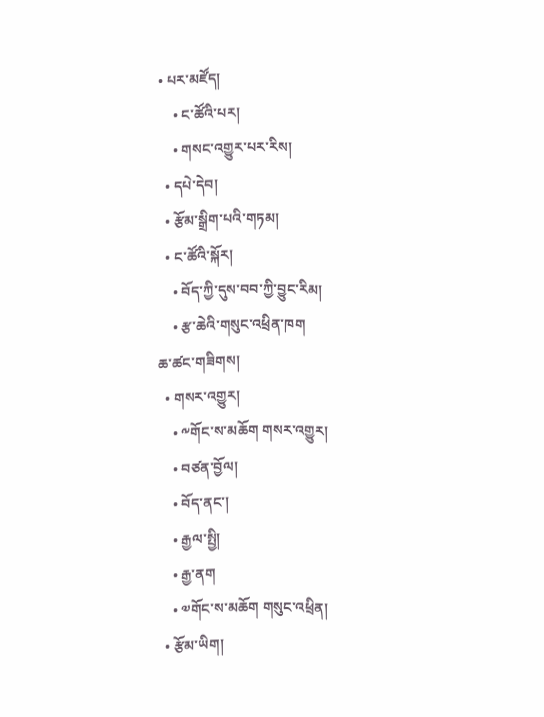• པར་མཛོད།
    • ང་ཚོའི་པར།
    • གསང་འགྱུར་པར་རིས།
  • དཔེ་དེབ།
  • རྩོམ་སྒྲིག་པའི་གཏམ།
  • ང་ཚོའི་སྐོར།
    • བོད་ཀྱི་དུས་བབ་ཀྱི་བྱུང་རིམ།
    • རྩ་ཆེའི་གསུང་འཕྲིན་ཁག
ཆ་ཚང་གཟིགས།
  • གསར་འགྱུར།
    • ༸གོང་ས་མཆོག གསར་འགྱུར།
    • བཙན་བྱོལ།
    • བོད་ནང་།
    • རྒྱལ་སྤྱི།
    • རྒྱ་ནག
    • ༧གོང་ས་མཆོག གསུང་འཕྲིན།
  • རྩོམ་ཡིག།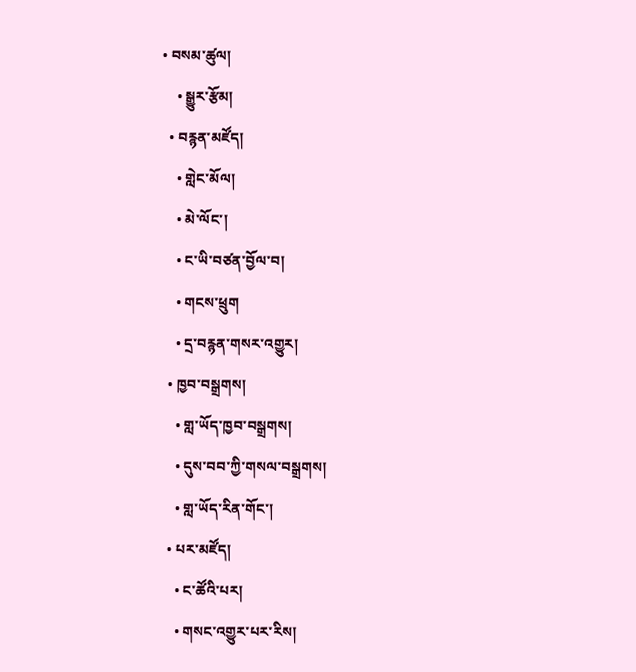• བསམ་ཚུལ།
    • སྒྱུར་རྩོམ།
  • བརྙན་མཛོད།
    • གླེང་མོལ།
    • མེ་ལོང་།
    • ང་ཡི་བཙན་བྱོལ་བ།
    • གངས་ཕྲུག
    • དྲ་བརྙན་གསར་འགྱུར།
  • ཁྱབ་བསྒྲགས།
    • གླ་ཡོད་ཁྱབ་བསྒྲགས།
    • དུས་བབ་ཀྱི་གསལ་བསྒྲགས།
    • གླ་ཡོད་རིན་གོང་།
  • པར་མཛོད།
    • ང་ཚོའི་པར།
    • གསང་འགྱུར་པར་རིས།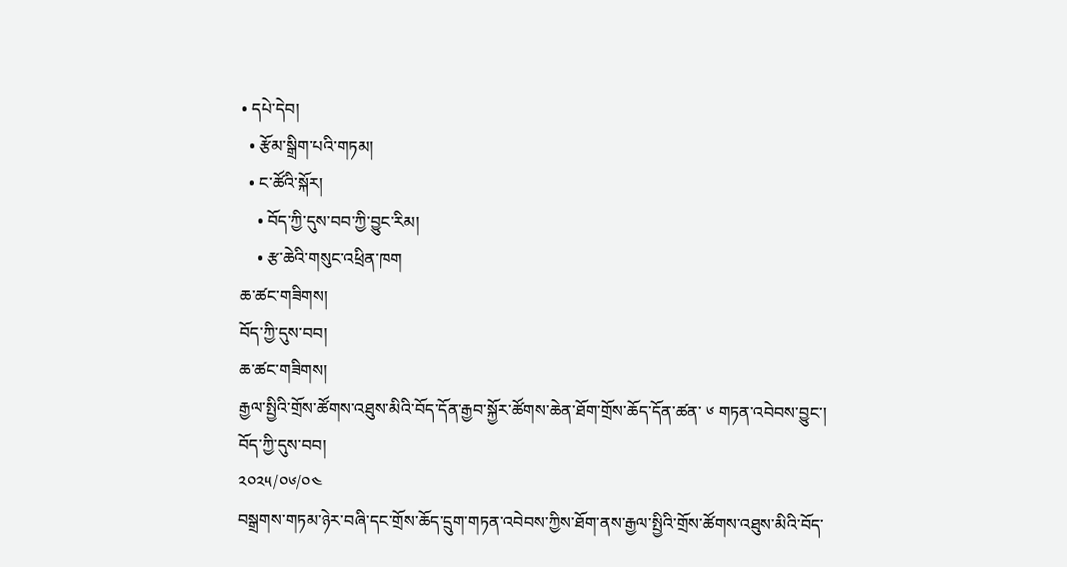• དཔེ་དེབ།
  • རྩོམ་སྒྲིག་པའི་གཏམ།
  • ང་ཚོའི་སྐོར།
    • བོད་ཀྱི་དུས་བབ་ཀྱི་བྱུང་རིམ།
    • རྩ་ཆེའི་གསུང་འཕྲིན་ཁག
ཆ་ཚང་གཟིགས།
བོད་ཀྱི་དུས་བབ།
ཆ་ཚང་གཟིགས།
རྒྱལ་སྤྱིའི་གྲོས་ཚོགས་འཐུས་མིའི་བོད་དོན་རྒྱབ་སྐྱོར་ཚོགས་ཆེན་ཐོག་གྲོས་ཆོད་དོན་ཚན་ ༦ གཏན་འབེབས་བྱུང་།
བོད་ཀྱི་དུས་བབ།
༢༠༢༥/༠༦/༠༤
བསྒྲགས་གཏམ་ཉེར་བཞི་དང་གྲོས་ཆོད་དྲུག་གཏན་འབེབས་ཀྱིས་ཐོག་ནས་རྒྱལ་སྤྱིའི་གྲོས་ཚོགས་འཐུས་མིའི་བོད་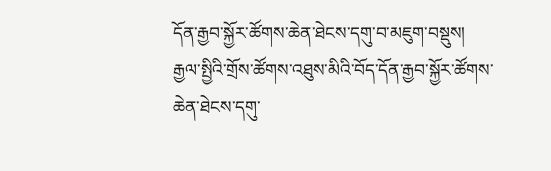དོན་རྒྱབ་སྐྱོར་ཚོགས་ཆེན་ཐེངས་དགུ་བ་མཇུག་བསྡུས།
རྒྱལ་སྤྱིའི་གྲོས་ཚོགས་འཐུས་མིའི་བོད་དོན་རྒྱབ་སྐྱོར་ཚོགས་ཆེན་ཐེངས་དགུ་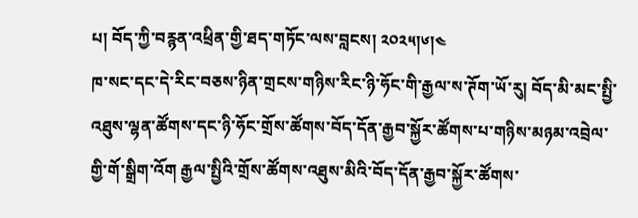པ། བོད་ཀྱི་བརྙན་འཕྲིན་གྱི་ཐད་གཏོང་ལས་བླངས། ༢༠༢༥།༦།༤
ཁ་སང་དང་དེ་རིང་བཅས་ཉིན་གྲངས་གཉིས་རིང་ཉི་ཧོང་གི་རྒྱལ་ས་ཊོག་ཡོ་རུ། བོད་མི་མང་སྤྱི་འཐུས་ལྷན་ཚོགས་དང་ཉི་ཧོང་གྲོས་ཚོགས་བོད་དོན་རྒྱབ་སྐྱོར་ཚོགས་པ་གཉིས་མཉམ་འབྲེལ་གྱི་གོ་སྒྲིག་འོག རྒྱལ་སྤྱིའི་གྲོས་ཚོགས་འཐུས་མིའི་བོད་དོན་རྒྱབ་སྐྱོར་ཚོགས་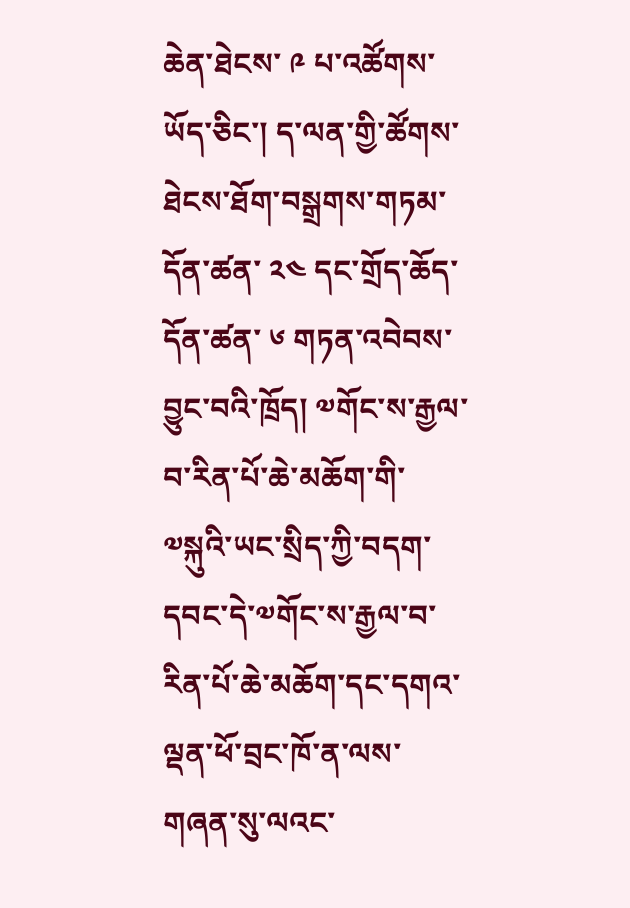ཆེན་ཐེངས་ ༩ པ་འཚོགས་ཡོད་ཅིང་། ད་ལན་གྱི་ཚོགས་ཐེངས་ཐོག་བསྒྲགས་གཏམ་དོན་ཚན་ ༢༤ དང་གྲོད་ཆོད་དོན་ཚན་ ༦ གཏན་འབེབས་བྱུང་བའི་ཁྲོད། ༧གོང་ས་རྒྱལ་བ་རིན་པོ་ཆེ་མཆོག་གི་༧སྐུའི་ཡང་སྲིད་ཀྱི་བདག་དབང་དེ་༧གོང་ས་རྒྱལ་བ་རིན་པོ་ཆེ་མཆོག་དང་དགའ་ལྡན་ཕོ་བྲང་ཁོ་ན་ལས་གཞན་སུ་ལའང་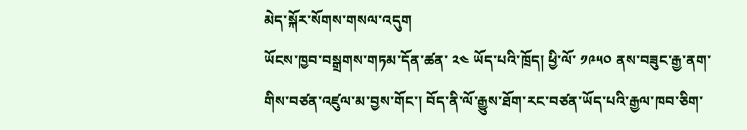མེད་སྐོར་སོགས་གསལ་འདུག
ཡོངས་ཁྱབ་བསྒྲགས་གཏམ་དོན་ཚན་ ༢༤ ཡོད་པའི་ཁྲོད། ཕྱི་ལོ་ ༡༩༥༠ ནས་བཟུང་རྒྱ་ནག་གིས་བཙན་འཛུལ་མ་བྱས་གོང་། བོད་ནི་ལོ་རྒྱུས་ཐོག་རང་བཙན་ཡོད་པའི་རྒྱལ་ཁབ་ཅིག་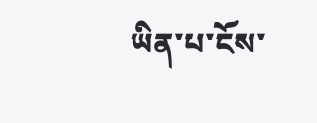ཡིན་པ་ངོས་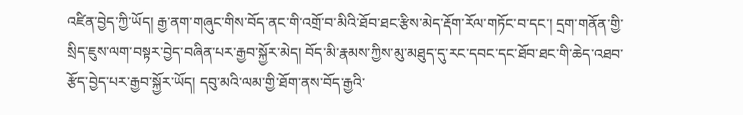འཛིན་བྱེད་ཀྱི་ཡོད། རྒྱ་ནག་གཞུང་གིས་བོད་ནང་གི་འགྲོ་བ་མིའི་ཐོབ་ཐང་རྩིས་མེད་རྡོག་རོལ་གཏོང་བ་དང་། དྲག་གནོན་གྱི་སྲིད་ཇུས་ལག་བསྟར་བྱེད་བཞིན་པར་རྒྱབ་སྐྱོར་མེད། བོད་མི་རྣམས་ཀྱིས་མུ་མཐུད་དུ་རང་དབང་དང་ཐོབ་ཐང་གི་ཆེད་འཐབ་རྩོད་བྱེད་པར་རྒྱབ་སྐྱོར་ཡོད། དབུ་མའི་ལམ་གྱི་ཐོག་ནས་བོད་རྒྱའི་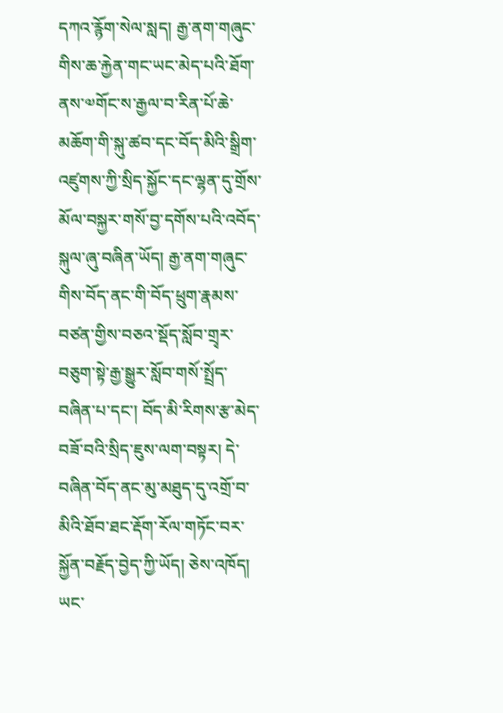དཀའ་རྙོག་སེལ་སླད། རྒྱ་ནག་གཞུང་གིས་ཆ་རྐྱེན་གང་ཡང་མེད་པའི་ཐོག་ནས་༧གོང་ས་རྒྱལ་བ་རིན་པོ་ཆེ་མཆོག་གི་སྐུ་ཚབ་དང་བོད་མིའི་སྒྲིག་འཛུགས་ཀྱི་སྲིད་སྐྱོང་དང་ལྷན་དུ་གྲོས་མོལ་བསྐྱར་གསོ་བྱ་དགོས་པའི་འབོད་སྐུལ་ཞུ་བཞིན་ཡོད། རྒྱ་ནག་གཞུང་གིས་བོད་ནང་གི་བོད་ཕྲུག་རྣམས་བཙན་གྱིས་བཅའ་སྡོད་སློབ་གྲྭར་བཅུག་སྟེ་རྒྱ་སྒྱུར་སློབ་གསོ་སྤྲོད་བཞིན་པ་དང་། བོད་མི་རིགས་རྩ་མེད་བཟོ་བའི་སྲིད་ཇུས་ལག་བསྟར། དེ་བཞིན་བོད་ནང་མུ་མཐུད་དུ་འགྲོ་བ་མིའི་ཐོབ་ཐང་རྡོག་རོལ་གཏོང་བར་སྐྱོན་བརྗོད་བྱེད་ཀྱི་ཡོད། ཅེས་འཁོད།
ཡང་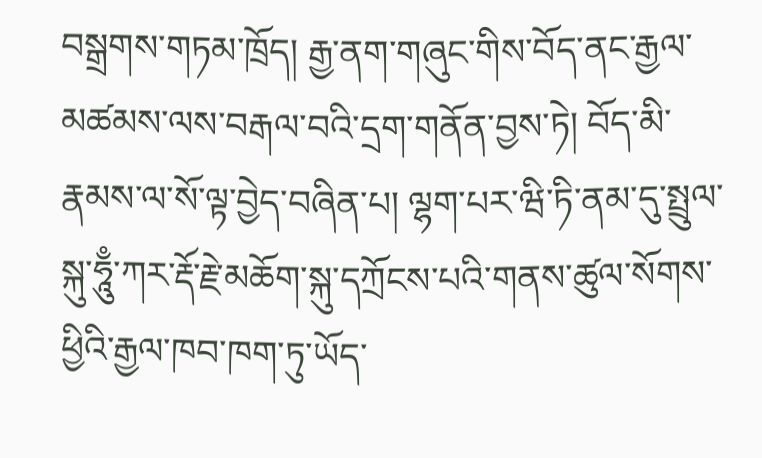བསྒྲགས་གཏམ་ཁྲོད། རྒྱ་ནག་གཞུང་གིས་བོད་ནང་རྒྱལ་མཚམས་ལས་བརྒལ་བའི་དྲག་གནོན་བྱས་ཏེ། བོད་མི་རྣམས་ལ་སོ་ལྟ་བྱེད་བཞིན་པ། ལྷག་པར་ཝི་ཏི་ནམ་དུ་སྤྲུལ་སྐུ་ཧཱུྃ་ཀར་རྡོ་རྗེ་མཆོག་སྐུ་དཀྲོངས་པའི་གནས་ཚུལ་སོགས་ཕྱིའི་རྒྱལ་ཁབ་ཁག་ཏུ་ཡོད་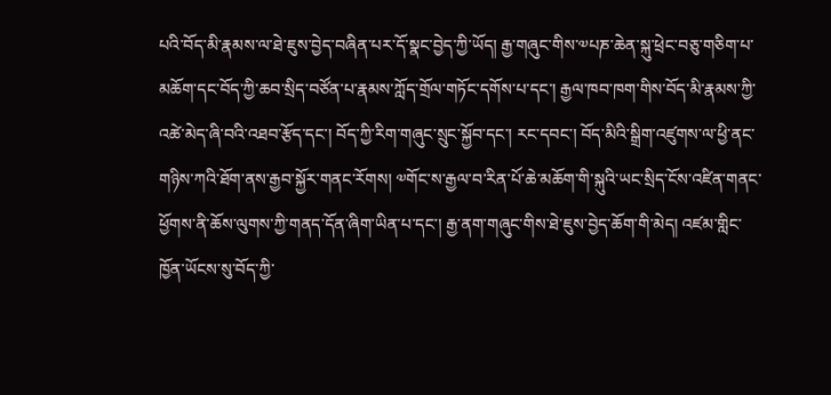པའི་བོད་མི་རྣམས་ལ་ཐེ་ཇུས་བྱེད་བཞིན་པར་དོ་སྣང་བྱེད་ཀྱི་ཡོད། རྒྱ་གཞུང་གིས་༧པཎ་ཆེན་སྐུ་ཕྲེང་བཅུ་གཅིག་པ་མཆོག་དང་བོད་ཀྱི་ཆབ་སྲིད་བཙོན་པ་རྣམས་ཀློད་གྲོལ་གཏོང་དགོས་པ་དང་། རྒྱལ་ཁབ་ཁག་གིས་བོད་མི་རྣམས་ཀྱི་འཚེ་མེད་ཞི་བའི་འཐབ་རྩོད་དང་། བོད་ཀྱི་རིག་གཞུང་སྲུང་སྐྱོབ་དང་། རང་དབང་། བོད་མིའི་སྒྲིག་འཛུགས་ལ་ཕྱི་ནང་གཉིས་ཀའི་ཐོག་ནས་རྒྱབ་སྐྱོར་གནང་རོགས། ༧གོང་ས་རྒྱལ་བ་རིན་པོ་ཆེ་མཆོག་གི་སྐུའི་ཡང་སྲིད་ངོས་འཛིན་གནང་ཕྱོགས་ནི་ཆོས་ལུགས་ཀྱི་གནད་དོན་ཞིག་ཡིན་པ་དང་། རྒྱ་ནག་གཞུང་གིས་ཐེ་ཇུས་བྱེད་ཆོག་གི་མེད། འཛམ་གླིང་ཁྱོན་ཡོངས་སུ་བོད་ཀྱི་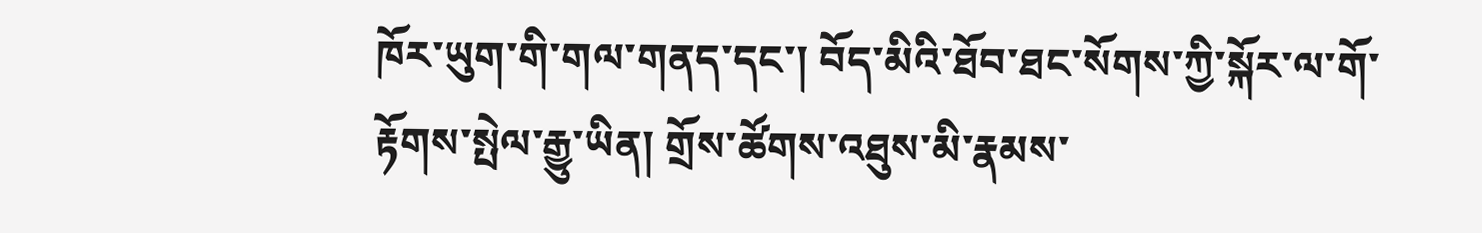ཁོར་ཡུག་གི་གལ་གནད་དང་། བོད་མིའི་ཐོབ་ཐང་སོགས་ཀྱི་སྐོར་ལ་གོ་རྟོགས་སྤེལ་རྒྱུ་ཡིན། གྲོས་ཚོགས་འཐུས་མི་རྣམས་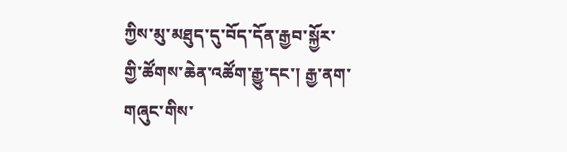ཀྱིས་མུ་མཐུད་དུ་བོད་དོན་རྒྱབ་སྐྱོར་གྱི་ཚོགས་ཆེན་འཚོག་རྒྱུ་དང་། རྒྱ་ནག་གཞུང་གིས་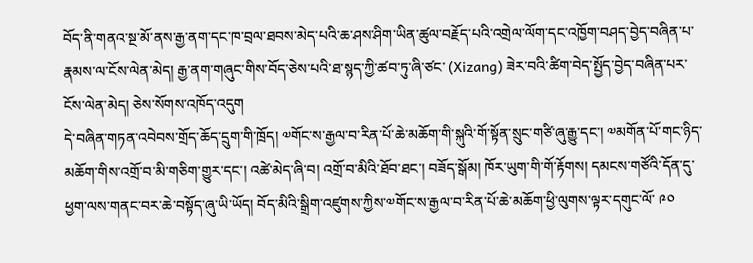བོད་ནི་གནའ་སྔ་མོ་ནས་རྒྱ་ནག་དང་ཁ་བྲལ་ཐབས་མེད་པའི་ཆ་ཤས་ཤིག་ཡིན་ཚུལ་བརྗོད་པའི་འགྲེལ་ལོག་དང་འཁྱོག་བཤད་བྱེད་བཞིན་པ་རྣམས་ལ་ངོས་ལེན་མེད། རྒྱ་ནག་གཞུང་གིས་བོད་ཅེས་པའི་ཐ་སྙད་ཀྱི་ཚབ་ཏུ་ཞི་ཙང་ (Xizang) ཟེར་བའི་ཚིག་བེད་སྤྱོད་བྱེད་བཞིན་པར་ངོས་ལེན་མེད། ཅེས་སོགས་འཁོད་འདུག
དེ་བཞིན་གཏན་འབེབས་གྲོད་ཆོད་དྲུག་གི་ཁྲོད། ༧གོང་ས་རྒྱལ་བ་རིན་པོ་ཆེ་མཆོག་གི་སྐུའི་གོ་སྟོན་སྲུང་གཙི་ཞུ་རྒྱུ་དང་། ༧མགོན་པོ་གང་ཉིད་མཆོག་གིས་འགྲོ་བ་མི་གཅིག་གྱུར་དང་། འཚེ་མེད་ཞི་བ། འགྲོ་བ་མིའི་ཐོབ་ཐང་། བཟོད་སྒོམ། ཁོར་ཡུག་གི་གོ་རྟོགས། དམངས་གཙོའི་དོན་དུ་ཕྱག་ལས་གནང་བར་ཆེ་བསྟོད་ཞུ་ཡི་ཡོད། བོད་མིའི་སྒྲིག་འཛུགས་ཀྱིས་༧གོང་ས་རྒྱལ་བ་རིན་པོ་ཆེ་མཆོག་ཕྱི་ལུགས་ལྟར་དགུང་ལོ་ ༩༠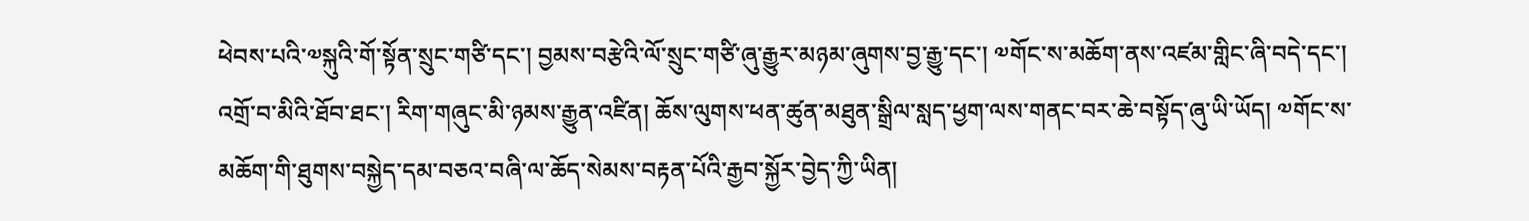ཕེབས་པའི་༧སྐུའི་གོ་སྟོན་སྲུང་གཙི་དང་། བྱམས་བརྩེའི་ལོ་སྲུང་གཙི་ཞུ་རྒྱུར་མཉམ་ཞུགས་བྱ་རྒྱུ་དང་། ༧གོང་ས་མཆོག་ནས་འཛམ་གླིང་ཞི་བདེ་དང་། འགྲོ་བ་མིའི་ཐོབ་ཐང་། རིག་གཞུང་མི་ཉམས་རྒྱུན་འཛིན། ཆོས་ལུགས་ཕན་ཚུན་མཐུན་སྒྲིལ་སླད་ཕྱག་ལས་གནང་བར་ཆེ་བསྟོད་ཞུ་ཡི་ཡོད། ༧གོང་ས་མཆོག་གི་ཐུགས་བསྐྱེད་དམ་བཅའ་བཞི་ལ་ཆོད་སེམས་བརྟན་པོའི་རྒྱབ་སྐྱོར་བྱེད་ཀྱི་ཡིན།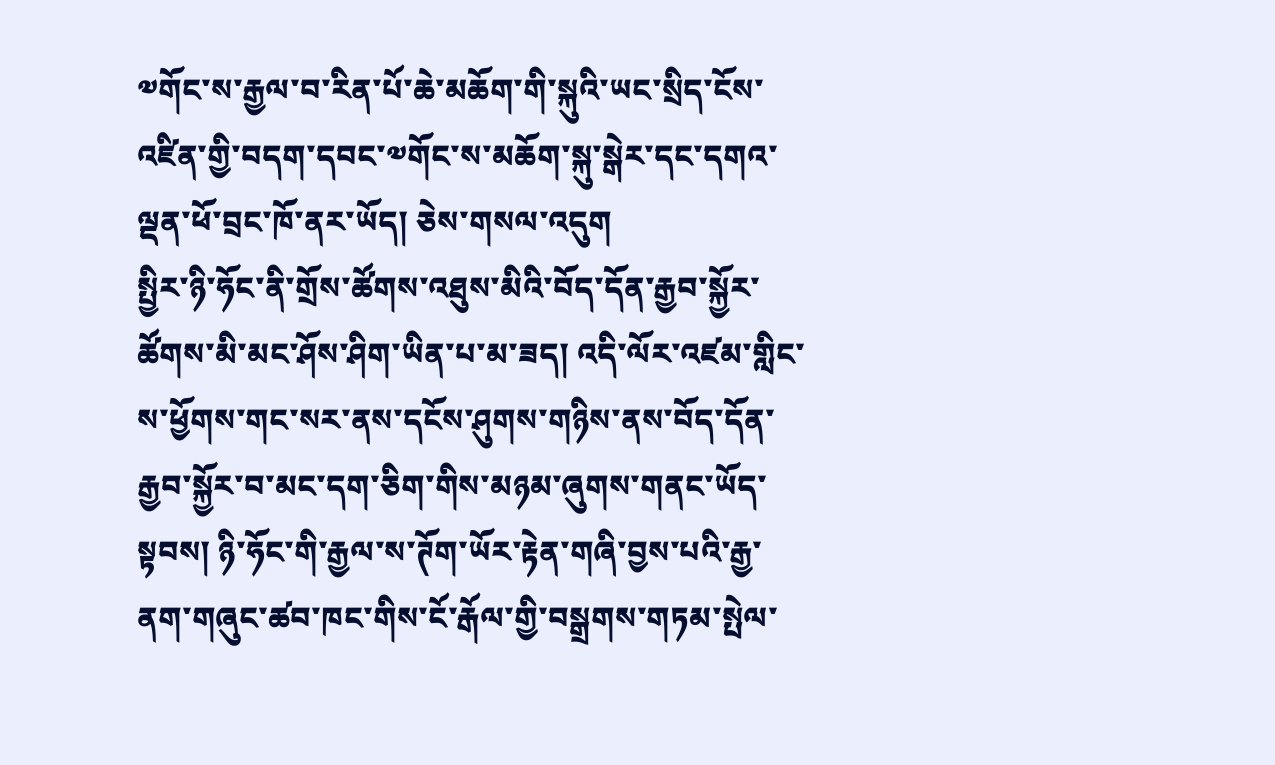༧གོང་ས་རྒྱལ་བ་རིན་པོ་ཆེ་མཆོག་གི་སྐུའི་ཡང་སྲིད་ངོས་འཛིན་གྱི་བདག་དབང་༧གོང་ས་མཆོག་སྐུ་སྒེར་དང་དགའ་ལྡན་ཕོ་བྲང་ཁོ་ནར་ཡོད། ཅེས་གསལ་འདུག
སྤྱིར་ཉི་ཧོང་ནི་གྲོས་ཚོགས་འཐུས་མིའི་བོད་དོན་རྒྱབ་སྐྱོར་ཚོགས་མི་མང་ཤོས་ཤིག་ཡིན་པ་མ་ཟད། འདི་ལོར་འཛམ་གླིང་ས་ཕྱོགས་གང་སར་ནས་དངོས་ཤུགས་གཉིས་ནས་བོད་དོན་རྒྱབ་སྐྱོར་བ་མང་དག་ཅིག་གིས་མཉམ་ཞུགས་གནང་ཡོད་སྟབས། ཉི་ཧོང་གི་རྒྱལ་ས་ཊོག་ཡོར་རྟེན་གཞི་བྱས་པའི་རྒྱ་ནག་གཞུང་ཚབ་ཁང་གིས་ངོ་རྒོལ་གྱི་བསྒྲགས་གཏམ་སྤེལ་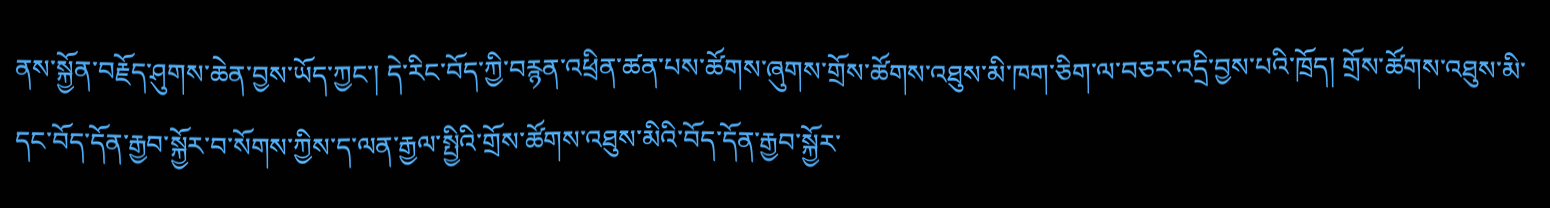ནས་སྐྱོན་བརྗོད་ཤུགས་ཆེན་བྱས་ཡོད་ཀྱང་། དེ་རིང་བོད་ཀྱི་བརྙན་འཕྲིན་ཚན་པས་ཚོགས་ཞུགས་གྲོས་ཚོགས་འཐུས་མི་ཁག་ཅིག་ལ་བཅར་འདྲི་བྱས་པའི་ཁྲོད། གྲོས་ཚོགས་འཐུས་མི་དང་བོད་དོན་རྒྱབ་སྐྱོར་བ་སོགས་ཀྱིས་ད་ལན་རྒྱལ་སྤྱིའི་གྲོས་ཚོགས་འཐུས་མིའི་བོད་དོན་རྒྱབ་སྐྱོར་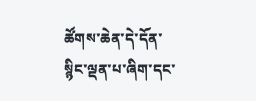ཚོགས་ཆེན་དེ་དོན་སྙིང་ལྡན་པ་ཞིག་དང་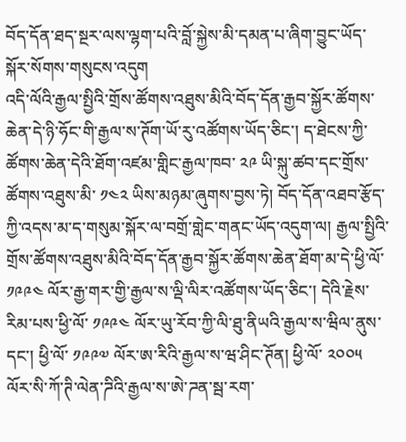བོད་དོན་ཐད་སྔར་ལས་ལྷག་པའི་བློ་སྐྱེས་མི་དམན་པ་ཞིག་བྱུང་ཡོད་སྐོར་སོགས་གསུངས་འདུག
འདི་ལོའི་རྒྱལ་སྤྱིའི་གྲོས་ཚོགས་འཐུས་མིའི་བོད་དོན་རྒྱབ་སྐྱོར་ཚོགས་ཆེན་དེ་ཉི་ཧོང་གི་རྒྱལ་ས་ཊོག་ཡོ་རུ་འཚོགས་ཡོད་ཅིང་། ད་ཐེངས་ཀྱི་ཚོགས་ཆེན་དེའི་ཐོག་འཛམ་གླིང་རྒྱལ་ཁབ་ ༢༩ ཡི་སྐུ་ཚབ་དང་གྲོས་ཚོགས་འཐུས་མི་ ༡༤༢ ཡིས་མཉམ་ཞུགས་བྱས་ཏེ། བོད་དོན་འཐབ་རྩོད་ཀྱི་འདས་མ་ད་གསུམ་སྐོར་ལ་བགྲོ་གླེང་གནང་ཡོད་འདུག་ལ། རྒྱལ་སྤྱིའི་གྲོས་ཚོགས་འཐུས་མིའི་བོད་དོན་རྒྱབ་སྐྱོར་ཚོགས་ཆེན་ཐོག་མ་དེ་ཕྱི་ལོ་ ༡༩༩༤ ལོར་རྒྱ་གར་གྱི་རྒྱལ་ས་ལྡི་ལིར་འཚོགས་ཡོད་ཅིང་། དེའི་རྗེས་རིམ་པས་ཕྱི་ལོ་ ༡༩༩༤ ལོར་ཡུ་རོབ་ཀྱི་ལི་ཐུ་ནིཡའི་རྒྱལ་ས་ཝིལ་ནུས་དང་། ཕྱི་ལོ་ ༡༩༩༧ ལོར་ཨ་རིའི་རྒྱལ་ས་ཝ་ཤིང་ཊོན། ཕྱི་ལོ་ ༢༠༠༥ ལོར་སི་ཀོ་ཊི་ལེན་ཌིའི་རྒྱལ་ས་ཨེ་ཌན་སྦ་རག་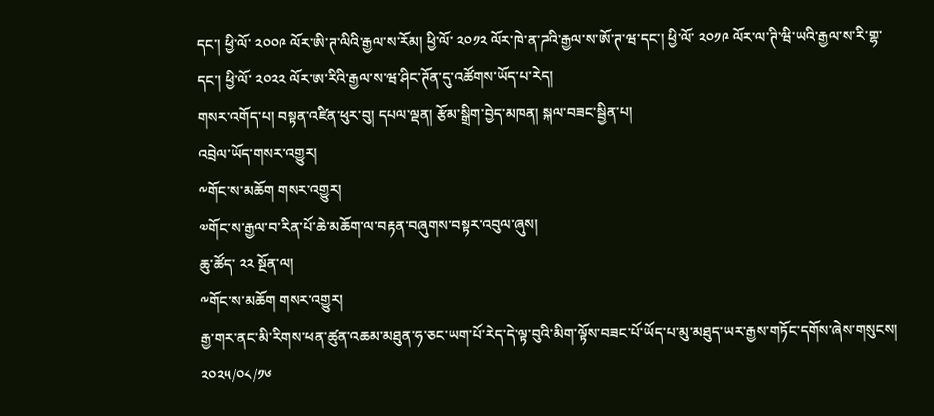དང་། ཕྱི་ལོ་ ༢༠༠༩ ལོར་ཨི་ཊ་ལིའི་རྒྱལ་ས་རོམ། ཕྱི་ལོ་ ༢༠༡༢ ལོར་ཁེ་ན་ཌའི་རྒྱལ་ས་ཨོ་ཊ་ཝ་དང་། ཕྱི་ལོ་ ༢༠༡༩ ལོར་ལ་ཊི་ཝི་ཡའི་རྒྱལ་ས་རི་གྷ་དང་། ཕྱི་ལོ་ ༢༠༢༢ ལོར་ཨ་རིའི་རྒྱལ་ས་ཝ་ཤིང་ཊོན་དུ་འཚོགས་ཡོད་པ་རེད།
གསར་འགོད་པ། བསྟན་འཛིན་ཕུར་བུ། དཔལ་ལྡན། རྩོམ་སྒྲིག་བྱེད་མཁན། སྐལ་བཟང་སྦྱིན་པ།
འབྲེལ་ཡོད་གསར་འགྱུར།
༸གོང་ས་མཆོག གསར་འགྱུར།
༧གོང་ས་རྒྱལ་བ་རིན་པོ་ཆེ་མཆོག་ལ་བརྟན་བཞུགས་བསྟར་འབུལ་ཞུས།
ཆུ་ཚོད་ ༢༢ སྔོན་ལ།
༸གོང་ས་མཆོག གསར་འགྱུར།
རྒྱ་གར་ནང་མི་རིགས་ཕན་ཚུན་འཆམ་མཐུན་ཧ་ཅང་ཡག་པོ་རེད་དེ་ལྟ་བུའི་མིག་ལྟོས་བཟང་པོ་ཡོད་པ་མུ་མཐུད་ཡར་རྒྱས་གཏོང་དགོས་ཞེས་གསུངས།
༢༠༢༥/༠༨/༡༦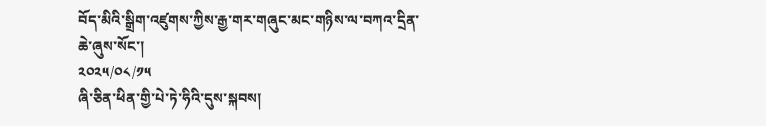བོད་མིའི་སྒྲིག་འཛུགས་ཀྱིས་རྒྱ་གར་གཞུང་མང་གཉིས་ལ་བཀའ་དྲིན་ཆེ་ཞུས་སོང་།
༢༠༢༥/༠༨/༡༥
ཞི་ཅིན་ཕིན་གྱི་པེ་ཏེ་ཧིའི་དུས་སྐབས།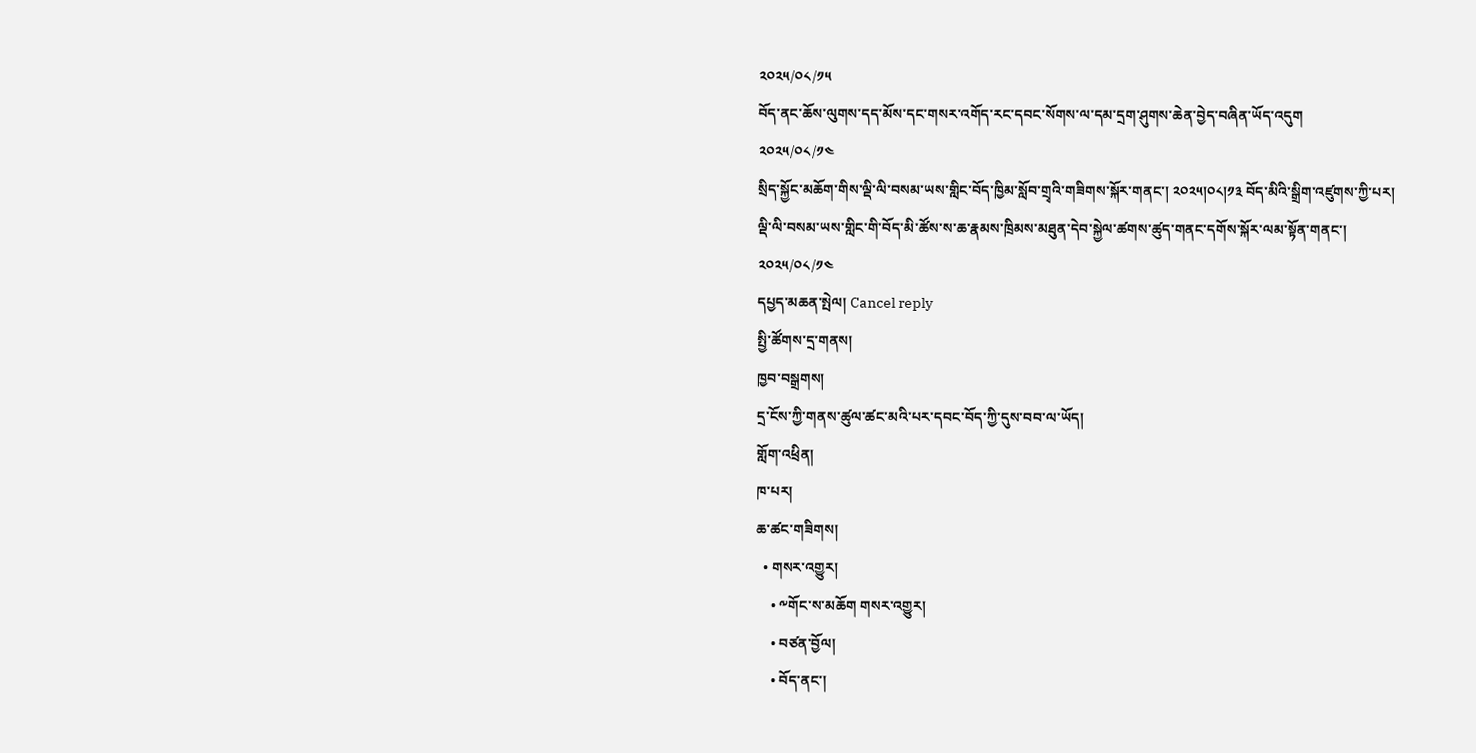༢༠༢༥/༠༨/༡༥
བོད་ནང་ཆོས་ལུགས་དད་མོས་དང་གསར་འགོད་རང་དབང་སོགས་ལ་དམ་དྲག་ཤུགས་ཆེན་བྱེད་བཞིན་ཡོད་འདུག
༢༠༢༥/༠༨/༡༤
སྲིད་སྐྱོང་མཆོག་གིས་ལྡི་ལི་བསམ་ཡས་གླིང་བོད་ཁྱིམ་སློབ་གྲྭའི་གཟིགས་སྐོར་གནང་། ༢༠༢༥།༠༨།༡༣ བོད་མིའི་སྒྲིག་འཛུགས་ཀྱི་པར།
ལྡི་ལི་བསམ་ཡས་གླིང་གི་བོད་མི་ཚོས་ས་ཆ་རྣམས་ཁྲིམས་མཐུན་དེབ་སྐྱེལ་ཚགས་ཚུད་གནང་དགོས་སྐོར་ལམ་སྟོན་གནང་།
༢༠༢༥/༠༨/༡༤
དཔྱད་མཆན་སྤེལ། Cancel reply
སྤྱི་ཚོགས་དྲ་གནས།
ཁྱབ་བསྒྲགས།
དྲ་ངོས་ཀྱི་གནས་ཚུལ་ཚང་མའི་པར་དབང་བོད་ཀྱི་དུས་བབ་ལ་ཡོད།
གློག་འཕྲིན།
ཁ་པར།
ཆ་ཚང་གཟིགས།
  • གསར་འགྱུར།
    • ༸གོང་ས་མཆོག གསར་འགྱུར།
    • བཙན་བྱོལ།
    • བོད་ནང་།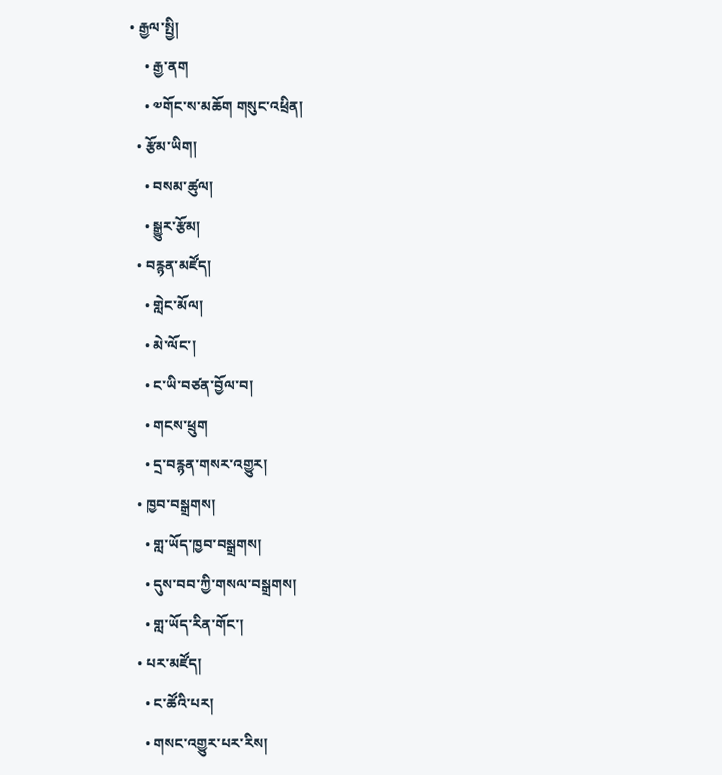• རྒྱལ་སྤྱི།
    • རྒྱ་ནག
    • ༧གོང་ས་མཆོག གསུང་འཕྲིན།
  • རྩོམ་ཡིག།
    • བསམ་ཚུལ།
    • སྒྱུར་རྩོམ།
  • བརྙན་མཛོད།
    • གླེང་མོལ།
    • མེ་ལོང་།
    • ང་ཡི་བཙན་བྱོལ་བ།
    • གངས་ཕྲུག
    • དྲ་བརྙན་གསར་འགྱུར།
  • ཁྱབ་བསྒྲགས།
    • གླ་ཡོད་ཁྱབ་བསྒྲགས།
    • དུས་བབ་ཀྱི་གསལ་བསྒྲགས།
    • གླ་ཡོད་རིན་གོང་།
  • པར་མཛོད།
    • ང་ཚོའི་པར།
    • གསང་འགྱུར་པར་རིས།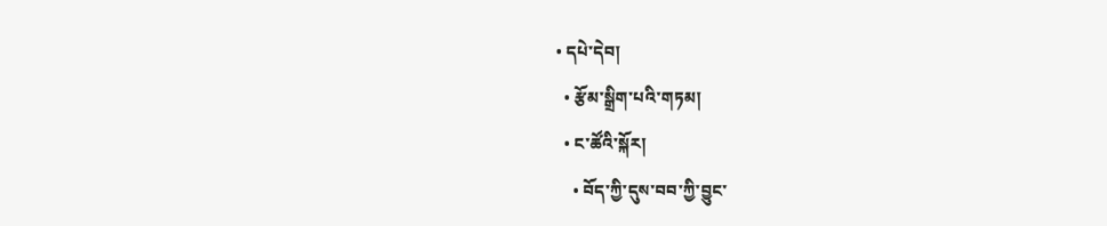• དཔེ་དེབ།
  • རྩོམ་སྒྲིག་པའི་གཏམ།
  • ང་ཚོའི་སྐོར།
    • བོད་ཀྱི་དུས་བབ་ཀྱི་བྱུང་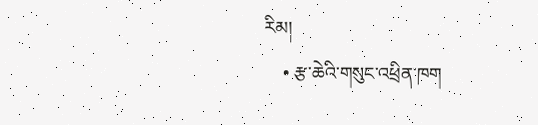རིམ།
    • རྩ་ཆེའི་གསུང་འཕྲིན་ཁག